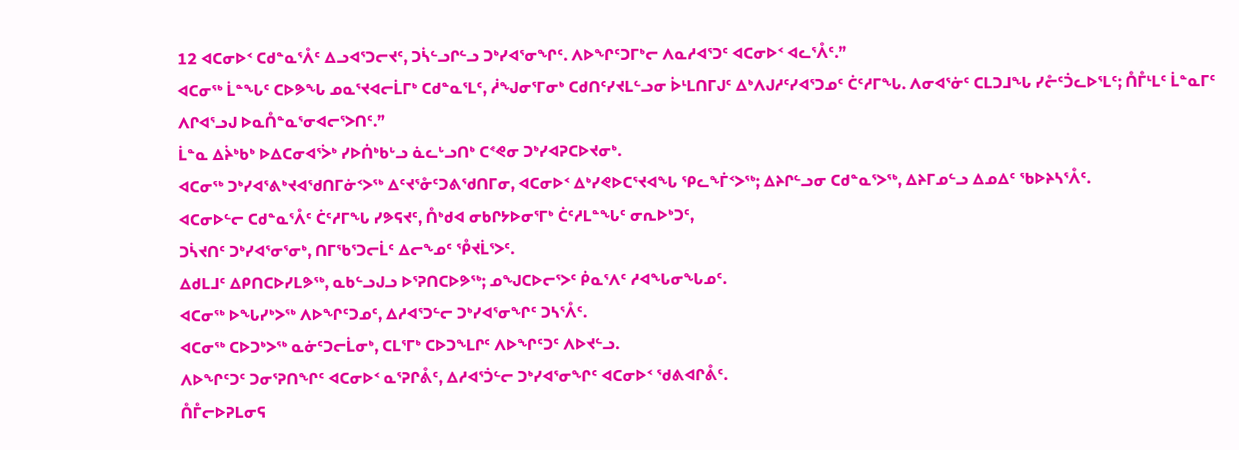12 ᐊᑕᓂᐅᑉ ᑕᑯᓐᓇᕐᐰᑦ ᐃᓗᐊᕐᑐᓕᔪᑦ, ᑐᓵᓪᓗᒋᓪᓗ ᑐᒃᓯᐊᕐᓂᖏᑦ. ᐱᐅᖏᑦᑐᒥᒃᓕ ᐱᓇᓱᐊᕐᑐᑦ ᐊᑕᓂᐅᑉ ᐊᓚᕐᐰᑦ.”
ᐊᑕᓂᖅ ᒫᓐᖓᑦ ᑕᐅᕗᖓ ᓄᓇᕐᔪᐊᓕᒫᒥᒃ ᑕᑯᓐᓇᕐᒪᑦ, ᓲᖑᓂᕐᒥᓂᒃ ᑕᑯᑎᑦᓯᔪᒪᓪᓗᓂ ᐆᒻᒪᑎᒥᒍᑦ ᐃᒃᐱᒍᓱᑦᓯᐊᕐᑐᓄᑦ ᑖᑦᓱᒥᖓ. ᐱᓂᐊᕐᓃᑦ ᑕᒪᑐᒧᖓ ᓯᓔᑦᑑᓚᐅᕐᒪᑦ; ᑍᒤᒻᒪᑦ ᒫᓐᓇᒥᑦ ᐱᒋᐊᕐᓗᒍ ᐅᓇᑍᓐᓇᕐᓂᐊᓕᕐᐳᑎᑦ.”
ᒫᓐᓇ ᐃᔩᒃᑲᒃ ᐅᐃᑕᓂᐊᕐᐴᒃ ᓯᐅᑏᒃᑲᒡᓗ ᓈᓚᒡᓗᑎᒃ ᑕᕝᕙᓂ ᑐᒃᓯᐊᕈᑕᐅᔪᓂᒃ.
ᐊᑕᓂᖅ ᑐᒃᓯᐊᕐᕕᒃᔪᐊᖁᑎᒥᓃᑉᐳᖅ ᐃᑦᔪᕐᓁᑦᑐᕕᖁᑎᒥᓂ, ᐊᑕᓂᐅᑉ ᐃᒃᓯᕙᐅᑕᕐᔪᐊᖓ ᕿᓚᖕᒦᑉᐳᖅ; ᐃᔨᒋᓪᓗᓂ ᑕᑯᓐᓇᕐᐳᖅ, ᐃᔨᒥᓄᓪᓗ ᐃᓄᐃᑦ ᖃᐅᔨᓴᕐᐰᑦ.
ᐊᑕᓂᐅᓪᓕ ᑕᑯᓐᓇᕐᐰᑦ ᑖᑦᓱᒥᖓ ᓯᕗᕋᔪᑦ, ᑍᒃᑯᐊ ᓂᑲᒋᔭᐅᓂᕐᒥᒃ ᑖᑦᓱᒪᓐᖓᑦ ᓂᕆᐅᒃᑐᑦ,
ᑐᓵᔪᑎᑦ ᑐᒃᓯᐊᕐᓂᕐᓂᒃ, ᑎᒥᖃᕐᑐᓕᒫᑦ ᐃᓕᖕᓄᑦ ᕾᔪᒫᕐᐳᑦ.
ᐃᑯᒪᒧᑦ ᐃᑭᑎᑕᐅᓯᒪᕗᖅ, ᓇᑲᓪᓗᒍᓗ ᐅᕐᕈᑎᑕᐅᕗᖅ; ᓄᖑᑕᐅᓕᕐᐳᑦ ᑮᓇᕐᐱᑦ ᓱᐊᖓᓂᖓᓄᑦ.
ᐊᑕᓂᖅ ᐅᖓᓯᒃᐳᖅ ᐱᐅᖏᑦᑐᓄᑦ, ᐃᓱᐊᕐᑐᓪᓕ ᑐᒃᓯᐊᕐᓂᖏᑦ ᑐᓴᕐᐰᑦ.
ᐊᑕᓂᖅ ᑕᐅᑐᒃᐳᖅ ᓇᓃᑦᑐᓕᒫᓂᒃ, ᑕᒪᕐᒥᒃ ᑕᐅᑐᖕᒪᒋᑦ ᐱᐅᖏᑦᑐᑦ ᐱᐅᔪᓪᓗ.
ᐱᐅᖏᑦᑐᑦ ᑐᓂᕐᕈᑎᖏᑦ ᐊᑕᓂᐅᑉ ᓇᕐᕈᒋᕔᑦ, ᐃᓱᐊᕐᑑᓪᓕ ᑐᒃᓯᐊᕐᓂᖏᑦ ᐊᑕᓂᐅᑉ ᖁᕕᐊᒋᕔᑦ.
ᑍᒤᓕᐅᕈᒪᓂᕋ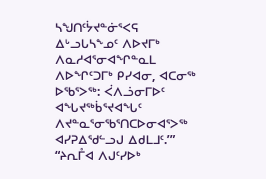ᓴᖑᑎᑦᔮᔪᓐᓃᕐᐸᕋ ᐃᒡᓗᒐᓴᖕᓄᑦ ᐱᐅᔪᒥᒃ ᐱᓇᓱᐊᕐᓂᐊᖏᓐᓇᒪ ᐱᐅᖏᑦᑐᒥᒃ ᑭᓯᐊᓂ, ᐊᑕᓂᖅ ᐅᖃᕐᐳᖅ: ᐹᐱᓘᓂᒥᐅᑦ ᐊᖓᔪᖅᑳᕐᔪᐊᖓᑦ ᐱᔪᓐᓇᕐᓂᖃᕐᑎᑕᐅᓂᐊᕐᐳᖅ ᐊᓯᕈᐃᖁᓪᓗᒍ ᐃᑯᒪᒧᑦ.’”
“ᔨᕆᒤᐊ ᐱᒍᑦᓯᐅᒃ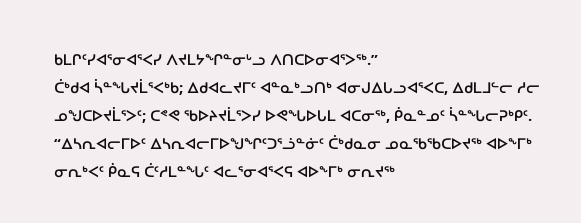ᑲᒪᒋᑦᓯᐊᕐᓂᐊᕐᐸᓯ ᐱᔪᒪᔭᖏᓐᓂᒡᓗ ᐱᑎᑕᐅᓂᐊᕐᐳᖅ.”
ᑖᒃᑯᐊ ᓵᓐᖓᔪᒫᕐᐸᒃᑲ; ᐃᑯᐊᓚᔪᒥᑦ ᐊᓐᓇᒃᓗᑎᒃ ᐊᓂᒍᐃᒐᓗᐊᕐᐸᑕ, ᐃᑯᒪᒧᓪᓕ ᓱᓕ ᓄᖑᑕᐅᔪᒫᕐᐳᑦ; ᑕᕝᕙ ᖃᐅᔨᔪᒫᕐᐳᓯ ᐅᕙᖓᐅᒐᒪ ᐊᑕᓂᖅ, ᑮᓇᓐᓄᑦ ᓵᓐᖓᓕᕈᒃᑭᑦ.
“ᐃᓴᕆᐊᓕᒥᐅᑦ ᐃᓴᕆᐊᓕᒥᐅᖑᖏᑦᑐᕐᓘᓐᓃᑦ ᑖᒃᑯᓇᓂ ᓄᓇᖃᖃᑕᐅᔪᖅ ᐊᐅᖕᒥᒃ ᓂᕆᒃᐸᑦ ᑮᓇᕋ ᑖᑦᓱᒪᓐᖓᑦ ᐊᓚᕐᓂᐊᕐᐸᕋ ᐊᐅᖕᒥᒃ ᓂᕆᔪᖅ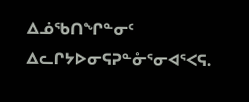ᐃᓅᖃᑎᖏᓐᓂᑦ ᐃᓚᒋᔭᐅᓂᕋᕈᓐᓁᕐᓂᐊᕐᐸᕋ.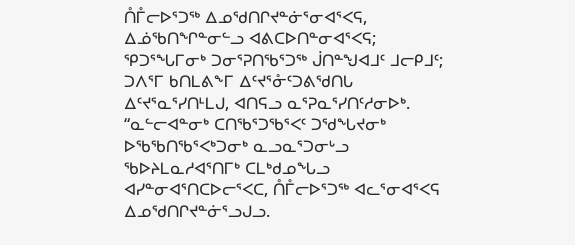ᑍᒤᓕᐅᕐᑐᖅ ᐃᓄᖁᑎᒋᔪᓐᓃᕐᓂᐊᕐᐸᕋ, ᐃᓅᖃᑎᖏᓐᓂᓪᓗ ᐊᕕᑕᐅᑎᓐᓂᐊᕐᐸᕋ; ᕿᑐᕐᖓᒥᓂᒃ ᑐᓂᕐᕈᑎᖃᕐᑐᖅ ᒎᑎᓐᖑᐊᒧᑦ ᒧᓕᑭᒧᑦ; ᑐᐱᕐᒥ ᑲᑎᒪᕕᖕᒥ ᐃᑦᔪᕐᓁᑦᑐᕕᖁᑎᒐ ᐃᑦᔪᕐᓇᕐᓯᑎᒻᒪᒍ, ᐊᑎᕋᓗ ᓇᕐᕈᓇᕐᓯᑎᑦᓱᓂᐅᒃ.
“ᓇᓪᓕᐊᓐᓂᒃ ᑕᑎᖃᕐᑐᖃᕐᐸᑦ ᑐᖁᖓᔪᓂᒃ ᐅᖃᖃᑎᖃᕐᐸᒃᑐᓂᒃ ᓇᓗᓇᕐᑐᓂᒡᓗ ᖃᐅᔨᒪᓇᓱᐊᕐᑎᒥᒃ ᑕᒪᒃᑯᓄᖓᓗ ᐊᓯᓐᓂᐊᕐᑎᑕᐅᓕᕐᐸᑕ, ᑍᒤᓕᐅᕐᑐᖅ ᐊᓚᕐᓂᐊᕐᐸᕋ ᐃᓄᖁᑎᒋᔪᓐᓃᕐᓗᒍᓗ.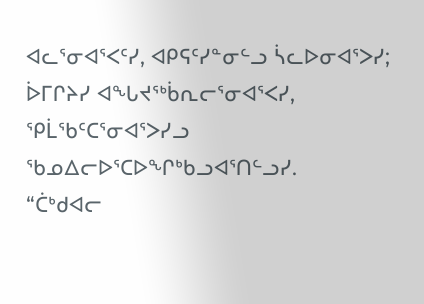ᐊᓚᕐᓂᐊᕐᐸᑦᓯ, ᐊᑭᕋᑦᓯᓐᓂᓪᓗ ᓵᓚᐅᓂᐊᕐᐳᓯ; ᐆᒥᒋᔨᓯ ᐊᖓᔪᖅᑳᕆᓕᕐᓂᐊᕐᐸᓯ, ᕿᒫᖃᑦᑕᕐᓂᐊᕐᐳᓯᓗ ᖃᓄᐃᓕᐅᕐᑕᐅᖏᒃᑲᓗᐊᕐᑎᓪᓗᓯ.
“ᑖᒃᑯᐊᓕ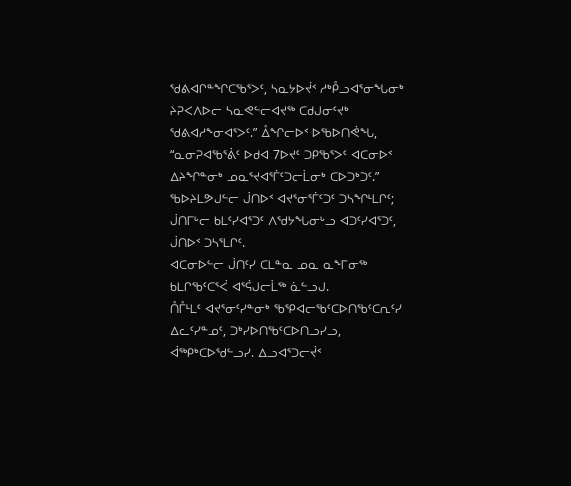ᖁᕕᐊᒋᓐᖏᑕᖃᕐᐳᑦ, ᓴᓇᔭᐅᔫᑉ ᓱᒃᑬᓗᐊᕐᓂᖓᓂᒃ ᔨᕈᐸᐱᐅᓕ ᓴᓇᕙᓪᓕᐊᔪᖅ ᑕᑯᒍᓂᑦᔪᒃ ᖁᕕᐊᓱᖕᓂᐊᕐᐳᑦ.” ᐂᖏᓕᐅᑉ ᐅᖃᐅᑎᕚᖓ, “ᓇᓂᕈᐊᖃᕐᕖᑦ ᐅᑯᐊ 7ᐅᔪᑦ ᑐᑭᖃᕐᐳᑦ ᐊᑕᓂᐅᑉ ᐃᔨᖏᓐᓂᒃ ᓄᓇᕐᔪᐊᕐᒦᑦᑐᓕᒫᓂᒃ ᑕᐅᑐᒃᑐᑦ.”
ᖃᐅᔨᒪᕗᒍᓪᓕ ᒎᑎᐅᑉ ᐊᔪᕐᓂᕐᒦᑦᑐᑦ ᑐᓴᖏᒻᒪᒋᑦ; ᒎᑎᒥᒡᓕ ᑲᒪᑦᓯᐊᕐᑐᑦ ᐱᖁᔭᖓᓂᒡᓗ ᐊᑐᑦᓯᐊᕐᑐᑦ, ᒎᑎᐅᑉ ᑐᓴᕐᒪᒋᑦ.
ᐊᑕᓂᐅᓪᓕ ᒎᑎᑦᓯ ᑕᒪᓐᓇ ᓄᓇ ᓇᖕᒥᓂᖅ ᑲᒪᒋᖃᑦᑕᕐᐹ ᐊᕐᕌᒍᓕᒫᖅ ᓈᓪᓗᒍ.
ᑍᒤᒻᒪᑦ ᐊᔪᕐᓂᑦᓯᓐᓂᒃ ᖃᕿᐊᓕᖃᑦᑕᐅᑎᖃᑦᑕᕆᑦᓯ ᐃᓚᑦᓯᓐᓄᑦ, ᑐᒃᓯᐅᑎᖃᑦᑕᐅᑎᓗᓯᓗ, ᐋᖅᑭᒃᑕᐅᖁᓪᓗᓯ. ᐃᓗᐊᕐᑐᓕᔫᑉ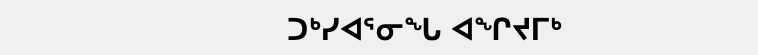ᑐᒃᓯᐊᕐᓂᖓ ᐊᖏᔪᒥᒃ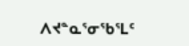ᐱᔪᓐᓇᕐᓂᖃᕐᒪᑦ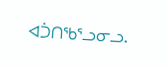ᐊᑑᑎᖃᕐᓗᓂᓗ.